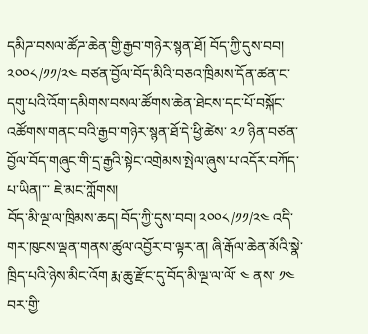དམིཌ་བསལ་ཚོཌ་ཆེན་གྱི་རྒྱབ་གཉེར་སྙན་ཐོ། བོད་ཀྱི་དུས་བབ། ༢༠༠༨/༡༡/༢༤ བཙན་བྱོལ་བོད་མིའི་བཅའ་ཁྲིམས་དོན་ཚན་ང་དགུ་པའི་འོག་དམིགས་བསལ་ཚོགས་ཆེན་ཐེངས་དང་པོ་བསྐོང་འཚོགས་གནང་བའི་རྒྱབ་གཉེར་སྙན་ཐོ་དེ་ཕྱི་ཚེས་ ༢༡ ཉིན་བཙན་བྱོལ་བོད་གཞུང་གི་དྲ་རྒྱའི་སྟེང་འགྲེམས་སྤེལ་ཞུས་པ་འདོར་བཀོད་པ་ཡིན།་་་ ཇེ་མང་ཀློགས།
བོད་མི་ལྔ་ལ་ཁྲིམས་ཆད། བོད་ཀྱི་དུས་བབ། ༢༠༠༨/༡༡/༢༤ འདི་གར་ཁུངས་ལྡན་གནས་ཚུལ་འབྱོར་བ་ལྟར་ན། ཞི་རྒོལ་ཆེན་མོའི་སྣེ་ཁྲིད་པའི་ཉེས་མིང་འོག རྨ་ཆུ་རྫོང་དུ་བོད་མི་ལྔ་ལ་ལོ་ ༤ ནས་ ༡༤ བར་གྱི་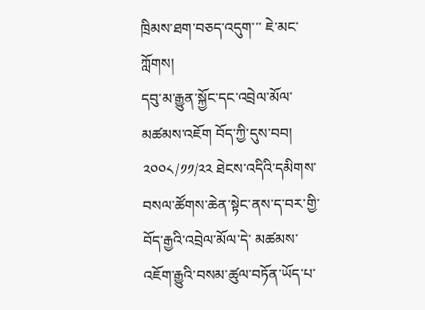ཁྲིམས་ཐག་བཅད་འདུག་་་ ཇེ་མང་ཀློགས།
དབུ་མ་རྒྱུན་སྐྱོང་དང་འབྲེལ་མོལ་མཚམས་འཇོག བོད་ཀྱི་དུས་བབ། ༢༠༠༨/༡༡/༢༢ ཐེངས་འདིའི་དམིགས་བསལ་ཚོགས་ཆེན་སྟེང་ནས་ད་བར་གྱི་བོད་རྒྱའི་འབྲེལ་མོལ་དེ་ མཚམས་འཇོག་རྒྱུའི་བསམ་ཚུལ་བཏོན་ཡོད་པ་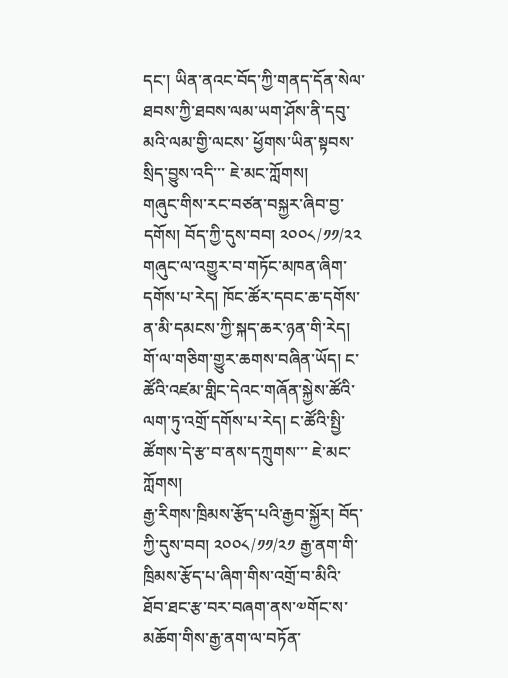དང་། ཡིན་ནའང་བོད་ཀྱི་གནད་དོན་སེལ་ཐབས་ཀྱི་ཐབས་ལམ་ཡག་ཤོས་ནི་དབུ་མའི་ལམ་གྱི་ལངས་ ཕྱོགས་ཡིན་སྟབས་སྲིད་བྱུས་འདི་་་ ཇེ་མང་ཀློགས།
གཞུང་གིས་རང་བཙན་བསྐྱར་ཞིབ་བྱ་དགོས། བོད་ཀྱི་དུས་བབ། ༢༠༠༨/༡༡/༢༢ གཞུང་ལ་འགྱུར་བ་གཏོང་མཁན་ཞིག་དགོས་པ་རེད། ཁོང་ཚོར་དབང་ཆ་དགོས་ན་མི་དམངས་ཀྱི་སྐད་ཆར་ཉན་གི་རེད། གོ་ལ་གཅིག་གྱུར་ཆགས་བཞིན་ཡོད། ང་ཚོའི་འཛམ་གླིང་དེའང་གཞོན་སྐྱེས་ཚོའི་ལག་ཏུ་འགྲོ་དགོས་པ་རེད། ང་ཚོའི་སྤྱི་ཚོགས་དེ་རྩ་བ་ནས་དཀྲུགས་་་ ཇེ་མང་ཀློགས།
རྒྱ་རིགས་ཁྲིམས་རྩོད་པའི་རྒྱབ་སྐྱོར། བོད་ཀྱི་དུས་བབ། ༢༠༠༨/༡༡/༢༡ རྒྱ་ནག་གི་ཁྲིམས་རྩོད་པ་ཞིག་གིས་འགྲོ་བ་མིའི་ཐོབ་ཐང་རྩ་བར་བཞག་ནས་༧གོང་ས་མཆོག་གིས་རྒྱ་ནག་ལ་བཏོན་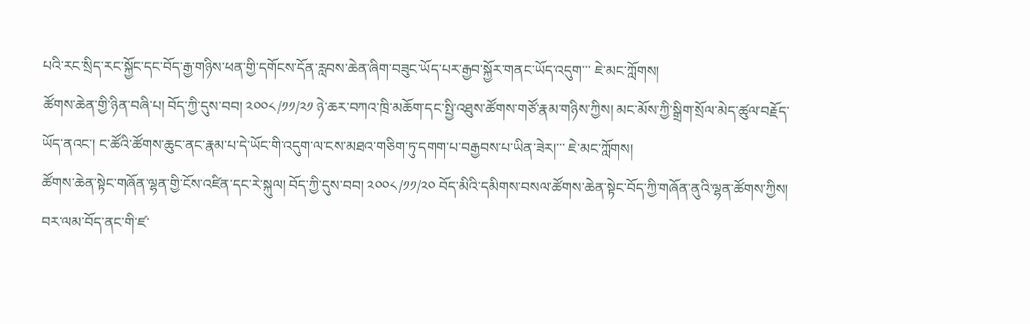པའི་རང་སྲིད་རང་སྐྱོང་དང་བོད་རྒྱ་གཉིས་ཕན་གྱི་དགོངས་དོན་རླབས་ཆེན་ཞིག་བཟུང་ཡོད་པར་རྒྱབ་སྐྱོར་གནང་ཡོད་འདུག་་་ ཇེ་མང་ཀློགས།
ཚོགས་ཆེན་གྱི་ཉིན་བཞི་པ། བོད་ཀྱི་དུས་བབ། ༢༠༠༨/༡༡/༢༡ ཉེ་ཆར་བཀའ་ཁྲི་མཆོག་དང་སྤྱི་འཐུས་ཚོགས་གཙོ་རྣམ་གཉིས་ཀྱིས། མང་མོས་ཀྱི་སྒྲིག་སྲོལ་མེད་ཚུལ་བརྗོད་ཡོད་ནའང་། ང་ཚོའི་ཚོགས་ཆུང་ནང་རྣམ་པ་དེ་ཡོང་གི་འདུག་ལ་ངས་མཐའ་གཅིག་ཏུ་དགག་པ་བརྒྱབས་པ་ཡིན་ཟེར།་་་ ཇེ་མང་ཀློགས།
ཚོགས་ཆེན་སྟེང་གཞོན་ལྷན་གྱི་ངོས་འཛིན་དང་རེ་སྐུལ། བོད་ཀྱི་དུས་བབ། ༢༠༠༨/༡༡/༢༠ བོད་མིའི་དམིགས་བསལ་ཚོགས་ཆེན་སྟེང་བོད་ཀྱི་གཞོན་ནུའི་ལྷན་ཚོགས་ཀྱིས། བར་ལམ་བོད་ནང་གི་ཛ་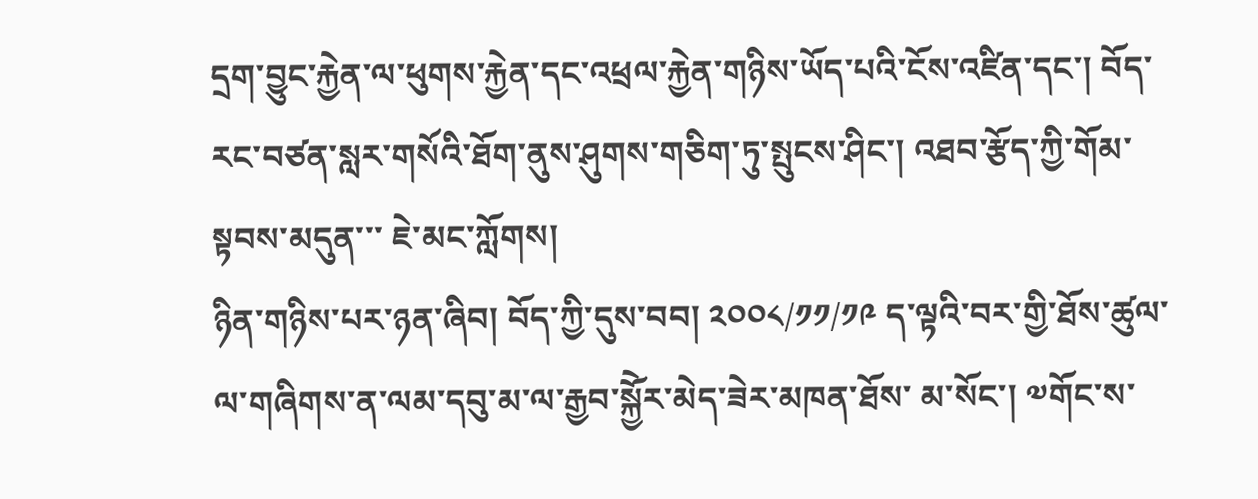དྲག་བྱུང་རྐྱེན་ལ་ཕུགས་རྐྱེན་དང་འཕྲལ་རྐྱེན་གཉིས་ཡོད་པའི་ངོས་འཛིན་དང་། བོད་རང་བཙན་སླར་གསོའི་ཐོག་ནུས་ཤུགས་གཅིག་ཏུ་སྤུངས་ཤིང་། འཐབ་རྩོད་ཀྱི་གོམ་སྟབས་མདུན་་་ ཇེ་མང་ཀློགས།
ཉིན་གཉིས་པར་ཉན་ཞིབ། བོད་ཀྱི་དུས་བབ། ༢༠༠༨/༡༡/༡༩ ད་ལྟའི་བར་གྱི་ཐོས་ཚུལ་ལ་གཞིགས་ན་ལམ་དབུ་མ་ལ་རྒྱབ་སྐྱོེར་མེད་ཟེར་མཁན་ཐོས་ མ་སོང་། ༧གོང་ས་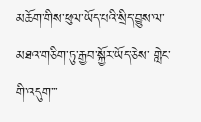མཆོག་གིས་ཕུལ་ཡོད་པའི་སྲིད་བྱུས་ལ་མཐའ་གཅིག་ཏུ་རྒྱབ་སྐྱོར་ཡོད་ཅེས་ གླེང་གི་འདུག་་་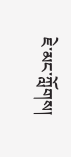ཇེ་མང་ཀློགས།